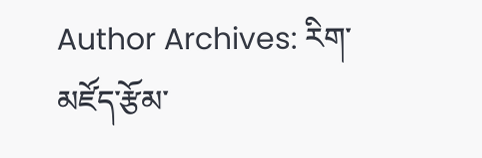Author Archives: རིག་མཛོད་རྩོམ་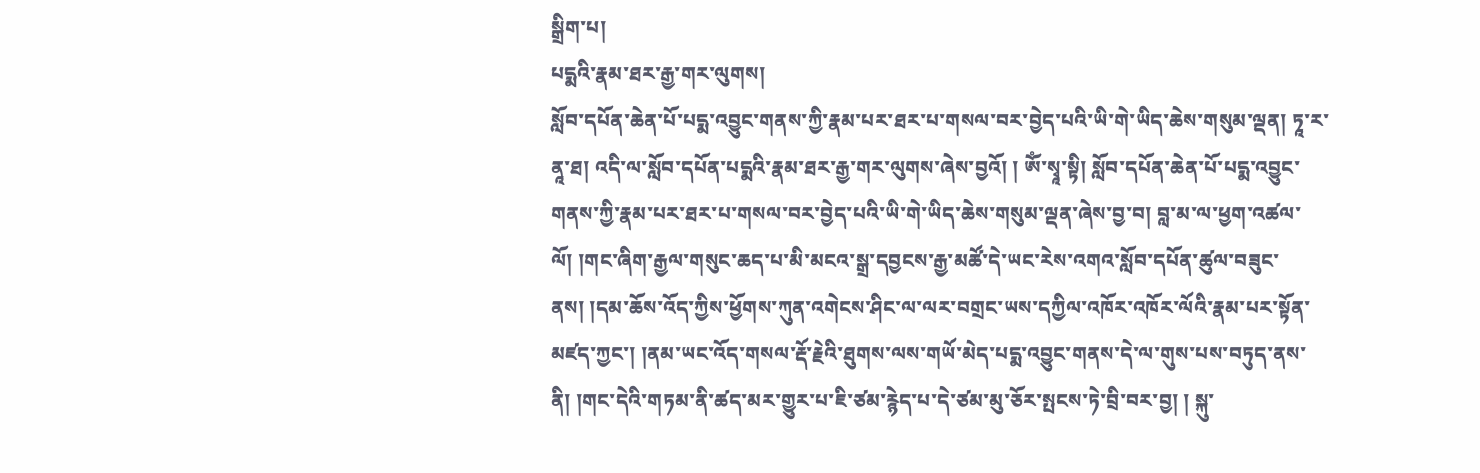སྒྲིག་པ།
པདྨའི་རྣམ་ཐར་རྒྱ་གར་ལུགས།
སློབ་དཔོན་ཆེན་པོ་པདྨ་འབྱུང་གནས་ཀྱི་རྣམ་པར་ཐར་པ་གསལ་བར་བྱེད་པའི་ཡི་གེ་ཡིད་ཆེས་གསུམ་ལྡན། ཏཱ་ར་ནཱ་ཐ། འདི་ལ་སློབ་དཔོན་པདྨའི་རྣམ་ཐར་རྒྱ་གར་ལུགས་ཞེས་བྱའོ། ། ཨོཾ་སྭཱ་སྟི། སློབ་དཔོན་ཆེན་པོ་པདྨ་འབྱུང་གནས་ཀྱི་རྣམ་པར་ཐར་པ་གསལ་བར་བྱེད་པའི་ཡི་གེ་ཡིད་ཆེས་གསུམ་ལྡན་ཞེས་བྱ་བ། བླ་མ་ལ་ཕྱག་འཚལ་ལོ། །གང་ཞིག་རྒྱལ་གསུང་ཆད་པ་མི་མངའ་སྒྲ་དབྱངས་རྒྱ་མཚོ་དེ་ཡང་རེས་འགའ་སློབ་དཔོན་ཚུལ་བཟུང་ནས། །དམ་ཆོས་འོད་ཀྱིས་ཕྱོགས་ཀུན་འགེངས་ཤིང་ལ་ལར་བགྲང་ཡས་དཀྱིལ་འཁོར་འཁོར་ལོའི་རྣམ་པར་སྟོན་མཛད་ཀྱང་། །ནམ་ཡང་འོད་གསལ་རྡོ་རྗེའི་ཐུགས་ལས་གཡོ་མེད་པདྨ་འབྱུང་གནས་དེ་ལ་གུས་པས་བཏུད་ནས་ནི། །གང་དེའི་གཏམ་ནི་ཚད་མར་གྱུར་པ་ཇི་ཙམ་རྙེད་པ་དེ་ཙམ་མུ་ཅོར་སྤངས་ཏེ་བྲི་བར་བྱ། ། སྐུ་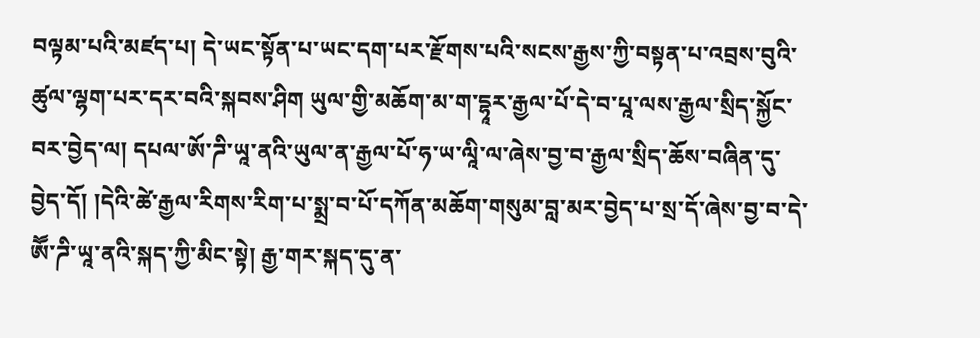བལྟམ་པའི་མཛད་པ། དེ་ཡང་སྟོན་པ་ཡང་དག་པར་རྫོགས་པའི་སངས་རྒྱས་ཀྱི་བསྟན་པ་འབྲས་བུའི་ཚུལ་ལྷག་པར་དར་བའི་སྐབས་ཤིག ཡུལ་གྱི་མཆོག་མ་ག་དྷཱར་རྒྱལ་པོ་དེ་བ་པཱ་ལས་རྒྱལ་སྲིད་སྐྱོང་བར་བྱེད་ལ། དཔལ་ཨོ་ཌི་ཡཱ་ནའི་ཡུལ་ན་རྒྱལ་པོ་ཧ་ཡ་ལཱི་ལ་ཞེས་བྱ་བ་རྒྱལ་སྲིད་ཆོས་བཞིན་དུ་བྱེད་དོ། །དེའི་ཚེ་རྒྱལ་རིགས་རིག་པ་སྨྲ་བ་པོ་དཀོན་མཆོག་གསུམ་བླ་མར་བྱེད་པ་སྲ་དོ་ཞེས་བྱ་བ་དེ་ཨཽ་ཌི་ཡཱ་ནའི་སྐད་ཀྱི་མིང་སྟེ། རྒྱ་གར་སྐད་དུ་ན་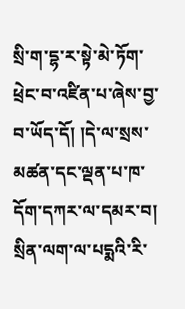སྲི་ག་དྷ་ར་སྟེ་མེ་ཏོག་ཕྲེང་བ་འཛིན་པ་ཞེས་བྱ་བ་ཡོད་དོ། །དེ་ལ་སྲས་མཚན་དང་ལྡན་པ་ཁ་དོག་དཀར་ལ་དམར་བ། སྲིན་ལག་ལ་པདྨའི་རི་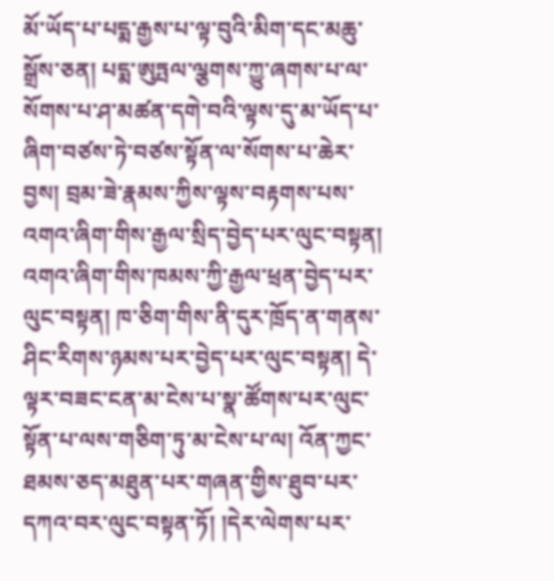མོ་ཡོད་པ་པདྨ་རྒྱས་པ་ལྟ་བུའི་མིག་དང་མཆུ་སྒྲོས་ཅན། པདྨ་ཨུཏྤལ་ལྕགས་ཀྱུ་ཞགས་པ་ལ་སོགས་པ་ཤ་མཚན་དགེ་བའི་ལྟས་དུ་མ་ཡོད་པ་ཞིག་བཙས་ཏེ་བཙས་སྟོན་ལ་སོགས་པ་ཆེར་བྱས། བྲམ་ཟེ་རྣམས་ཀྱིས་ལྟས་བརྟགས་པས་འགའ་ཞིག་གིས་རྒྱལ་སྲིད་བྱེད་པར་ལུང་བསྟན། འགའ་ཞིག་གིས་ཁམས་ཀྱི་རྒྱལ་ཕྲན་བྱེད་པར་ལུང་བསྟན། ཁ་ཅིག་གིས་ནི་དུར་ཁྲོད་ན་གནས་ཤིང་རིགས་ཉམས་པར་བྱེད་པར་ལུང་བསྟན། དེ་ལྟར་བཟང་ངན་མ་ངེས་པ་སྣ་ཚོགས་པར་ལུང་སྟོན་པ་ལས་གཅིག་ཏུ་མ་ངེས་པ་ལ། འོན་ཀྱང་ཐམས་ཅད་མཐུན་པར་གཞན་གྱིས་ཐུབ་པར་དཀའ་བར་ལུང་བསྟན་ཏོ། །དེར་ལེགས་པར་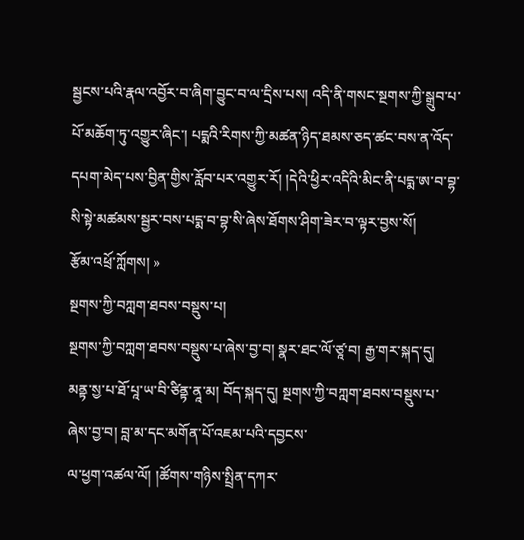སྦྱངས་པའི་རྣལ་འབྱོར་བ་ཞིག་བྱུང་བ་ལ་དྲིས་པས། འདི་ནི་གསང་སྔགས་ཀྱི་སྒྲུབ་པ་པོ་མཆོག་ཏུ་འགྱུར་ཞིང་། པདྨའི་རིགས་ཀྱི་མཚན་ཉིད་ཐམས་ཅད་ཚང་བས་ན་འོད་དཔག་མེད་པས་བྱིན་གྱིས་རློབ་པར་འགྱུར་རོ། །དེའི་ཕྱིར་འདིའི་མིང་ནི་པདྨ་ཨ་བ་བྷ་སི་སྟེ་མཚམས་སྦྱར་བས་པདྨ་བ་བྷ་སི་ཞེས་ཐོགས་ཤིག་ཟེར་བ་ལྟར་བྱས་སོ།
རྩོམ་འཕྲོ་ཀློགས། »
སྔགས་ཀྱི་བཀླག་ཐབས་བསྡུས་པ།
སྔགས་ཀྱི་བཀླག་ཐབས་བསྡུས་པ་ཞེས་བྱ་བ། སྣར་ཐང་ལོ་ཙཱ་བ། རྒྱ་གར་སྐད་དུ། མནྟ་སྱ་པ་ཐོ་པཱ་ཡ་བི་ཙིནྟ་ནཱ་མ། བོད་སྐད་དུ། སྔགས་ཀྱི་བཀླག་ཐབས་བསྡུས་པ་ཞེས་བྱ་བ། བླ་མ་དང་མགོན་པོ་འཇམ་པའི་དབྱངས་
ལ་ཕྱག་འཚལ་ལོ། །ཚོགས་གཉིས་སྤྲིན་དཀར་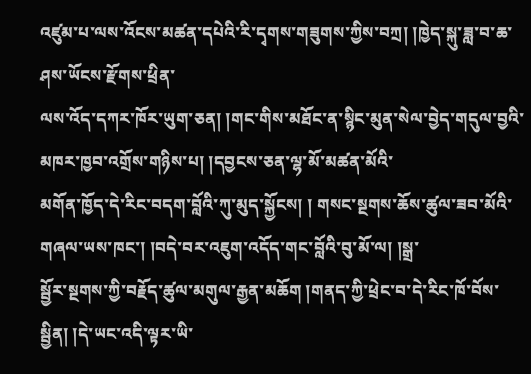འཛུམ་པ་ལས་འོངས་མཚན་དཔེའི་རི་དྭགས་གཟུགས་ཀྱིས་བཀྲ། །ཁྱེད་སྐུ་ཟླ་བ་ཆ་ཤས་ཡོངས་རྫོགས་ཕྲིན་
ལས་འོད་དཀར་ཁོར་ཡུག་ཅན། །གང་གིས་མཐོང་ན་སྙིང་མུན་སེལ་བྱེད་གདུལ་བྱའི་མཁར་ཁྱབ་འགྲོས་གཉིས་པ། །དབྱངས་ཅན་ལྷ་མོ་མཚན་མོའི་
མགོན་ཁྱོད་དེ་རིང་བདག་བློའི་ཀུ་མུད་སྐྱོངས། ། གསང་སྔགས་ཆོས་ཚུལ་ཟབ་མོའི་གཞལ་ཡས་ཁང་། །བདེ་བར་འཇུག་འདོད་གང་བློའི་བུ་མོ་ལ། །སྒྲ་
སྦྱོར་སྔགས་ཀྱི་བརྗོད་ཚུལ་མགུལ་རྒྱན་མཆོག །གནད་ཀྱི་ཕྲེང་བ་དེ་རིང་ཁོ་བོས་སྦྱིན། །དེ་ཡང་འདི་ལྟར་ཡི་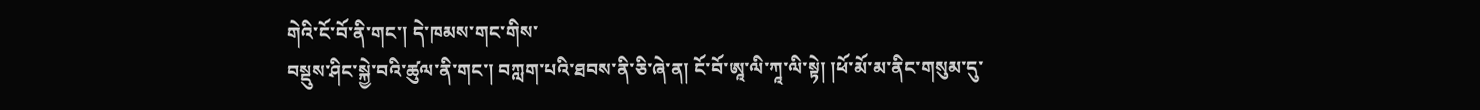གེའི་ངོ་བོ་ནི་གང་། དེ་ཁམས་གང་གིས་
བསྡུས་ཤིང་སྐྱེ་བའི་ཚུལ་ནི་གང་། བཀླག་པའི་ཐབས་ནི་ཅི་ཞེ་ན། ངོ་བོ་ཨཱ་ལི་ཀཱ་ལི་སྟེ། །ཕོ་མོ་མ་ནིང་གསུམ་དུ་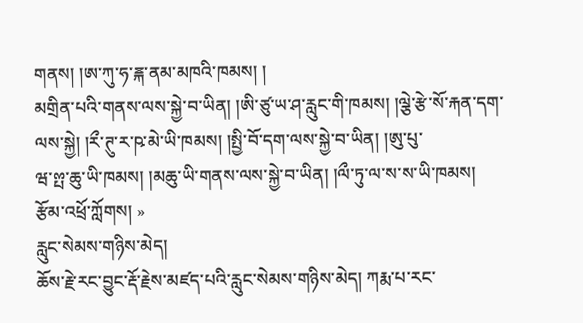གནས། །ཨ་ཀུ་ཧ་ྈྐ་ནམ་མཁའི་ཁམས། །
མགྲིན་པའི་གནས་ལས་སྐྱེ་བ་ཡིན། །ཨི་ཙུ་ཡ་ཤ་རླུང་གི་ཁམས། །ལྕེ་རྩེ་སོ་རྐན་དག་ལས་སྐྱེ། །རྀ་ཊུ་ར་ཥ་མེ་ཡི་ཁམས། །སྤྱི་བོ་དག་ལས་སྐྱེ་བ་ཡིན། །ཨུ་པུ་
ཝ་ྉྤ་ཆུ་ཡི་ཁམས། །མཆུ་ཡི་གནས་ལས་སྐྱེ་བ་ཡིན། །ལྀ་ཏུ་ལ་ས་ས་ཡི་ཁམས།
རྩོམ་འཕྲོ་ཀློགས། »
རླུང་སེམས་གཉིས་མེད།
ཆོས་རྗེ་རང་བྱུང་རྡོ་རྗེས་མཛད་པའི་རླུང་སེམས་གཉིས་མེད། ཀརྨ་པ་རང་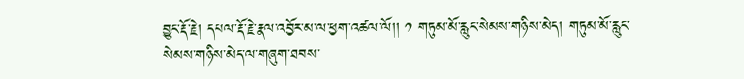བྱུང་རྡོ་རྗེ། དཔལ་རྡོ་རྗེ་རྣལ་འབྱོར་མ་ལ་ཕྱག་འཚལ་ལོ།། ༡ གཏུམ་མོ་རླུང་སེམས་གཉིས་མེད། གཏུམ་མོ་རླུང་སེམས་གཉིས་མེད་ལ་གཞུག་ཐབས་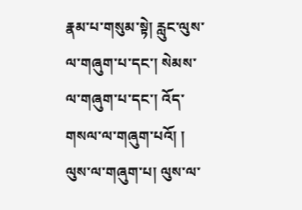རྣམ་པ་གསུམ་སྟེ། རླུང་ལུས་ལ་གཞུག་པ་དང་། སེམས་ལ་གཞུག་པ་དང་། འོད་གསལ་ལ་གཞུག་པའོ། ། ལུས་ལ་གཞུག་པ། ལུས་ལ་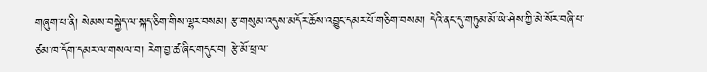གཞུག་པ་ནི། སེམས་བསྐྱེད་ལ་སྐད་ཅིག་གིས་ལྷར་བསམ། རྩ་གསུམ་འདུས་མདོར་ཆོས་འབྱུང་དམར་པོ་གཅིག་བསམ། དེའི་ནང་དུ་གཏུམ་མོ་ཡེ་ཤེས་ཀྱི་མེ་སོར་བཞི་པ་ཙམ་ཁ་དོག་དམར་ལ་གསལ་བ། རེག་བྱ་ཚ་ཞིང་གདུང་བ། རྩེ་མོ་ཕྲ་ལ་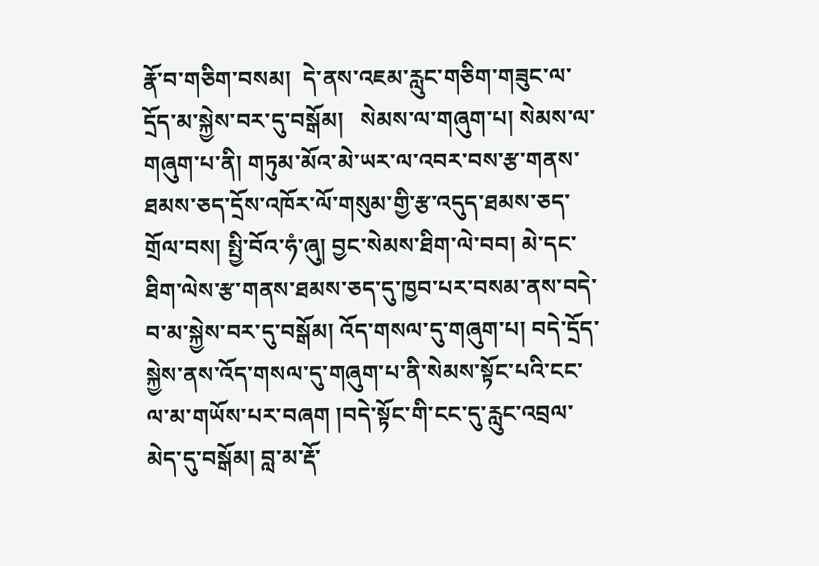རྣོ་བ་གཅིག་བསམ།  དེ་ནས་འཇམ་རླུང་གཅིག་གཟུང་ལ་དྲོད་མ་སྐྱེས་བར་དུ་བསྒོམ།   སེམས་ལ་གཞུག་པ། སེམས་ལ་གཞུག་པ་ནི། གཏུམ་མོའ་མེ་ཡར་ལ་འབར་བས་རྩ་གནས་ཐམས་ཅད་དྲོས་འཁོར་ལོ་གསུམ་གྱི་རྩ་འདུད་ཐམས་ཅད་གྲོལ་བས། སྤྱི་བོའ་ཧཾ་ཞུ། བྱང་སེམས་ཐིག་ལེ་བབ། མེ་དང་ཐིག་ལེས་རྩ་གནས་ཐམས་ཅད་དུ་ཁྱབ་པར་བསམ་ནས་བདེ་བ་མ་སྐྱེས་བར་དུ་བསྒོམ། འོད་གསལ་དུ་གཞུག་པ། བདེ་དྲོད་སྐྱེས་ནས་འོད་གསལ་དུ་གཞུག་པ་ནི་སེམས་སྟོང་པའི་ངང་ལ་མ་གཡོས་པར་བཞག །བདེ་སྟོང་གི་ངང་དུ་རླུང་འབྲལ་མེད་དུ་བསྒོམ། བླ་མ་རྡོ་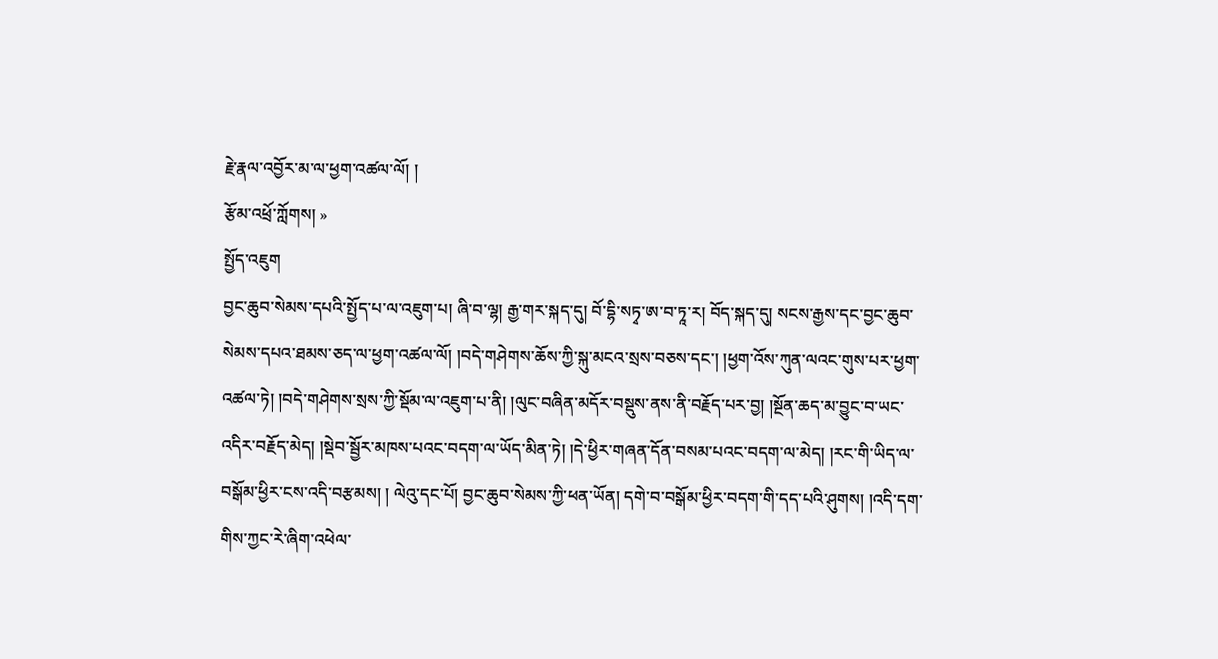རྗེ་རྣལ་འབྱོར་མ་ལ་ཕྱག་འཚལ་ལོ། །
རྩོམ་འཕྲོ་ཀློགས། »
སྤྱོད་འཇུག
བྱང་ཆུབ་སེམས་དཔའི་སྤྱོད་པ་ལ་འཇུག་པ། ཞི་བ་ལྷ། རྒྱ་གར་སྐད་དུ། བོ་དྷི་སཏྭ་ཨ་བ་ཏཱ་ར། བོད་སྐད་དུ། སངས་རྒྱས་དང་བྱང་ཆུབ་སེམས་དཔའ་ཐམས་ཅད་ལ་ཕྱག་འཚལ་ལོ། །བདེ་གཤེགས་ཆོས་ཀྱི་སྐུ་མངའ་སྲས་བཅས་དང་། །ཕྱག་འོས་ཀུན་ལའང་གུས་པར་ཕྱག་འཚལ་ཏེ། །བདེ་གཤེགས་སྲས་ཀྱི་སྡོམ་ལ་འཇུག་པ་ནི། །ལུང་བཞིན་མདོར་བསྡུས་ནས་ནི་བརྗོད་པར་བྱ། །སྔོན་ཆད་མ་བྱུང་བ་ཡང་འདིར་བརྗོད་མེད། །སྡེབ་སྦྱོར་མཁས་པའང་བདག་ལ་ཡོད་མིན་ཏེ། །དེ་ཕྱིར་གཞན་དོན་བསམ་པའང་བདག་ལ་མེད། །རང་གི་ཡིད་ལ་བསྒོམ་ཕྱིར་ངས་འདི་བརྩམས། ། ལེའུ་དང་པོ། བྱང་ཆུབ་སེམས་ཀྱི་ཕན་ཡོན། དགེ་བ་བསྒོམ་ཕྱིར་བདག་གི་དད་པའི་ཤུགས། །འདི་དག་གིས་ཀྱང་རེ་ཞིག་འཕེལ་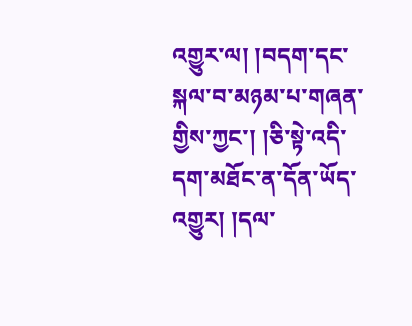འགྱུར་ལ། །བདག་དང་སྐལ་བ་མཉམ་པ་གཞན་གྱིས་ཀྱང་། །ཅི་སྟེ་འདི་དག་མཐོང་ན་དོན་ཡོད་འགྱུར། །དལ་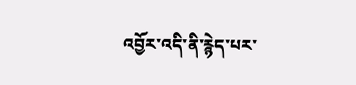འབྱོར་འདི་ནི་རྙེད་པར་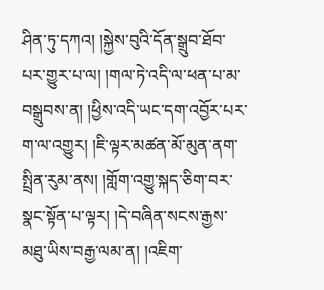ཤིན་ཏུ་དཀའ། །སྐྱེས་བུའི་དོན་སྒྲུབ་ཐོབ་པར་གྱུར་པ་ལ། །གལ་ཏེ་འདི་ལ་ཕན་པ་མ་བསྒྲུབས་ན། །ཕྱིས་འདི་ཡང་དག་འབྱོར་པར་ག་ལ་འགྱུར། །ཇི་ལྟར་མཚན་མོ་མུན་ནག་སྤྲིན་རུམ་ནས། །གློག་འགྱུ་སྐད་ཅིག་བར་སྣང་སྟོན་པ་ལྟར། །དེ་བཞིན་སངས་རྒྱས་མཐུ་ཡིས་བརྒྱ་ལམ་ན། །འཇིག་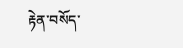རྟེན་བསོད་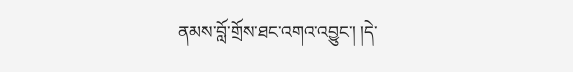ནམས་བློ་གྲོས་ཐང་འགའ་འབྱུང་། །དེ་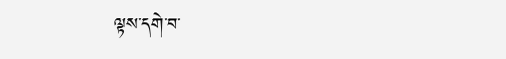ལྟས་དགེ་བ་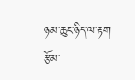ཉམ་ཆུང་ཉིད་ལ་རྟག
རྩོམ་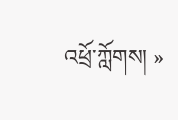འཕྲོ་ཀློགས། »